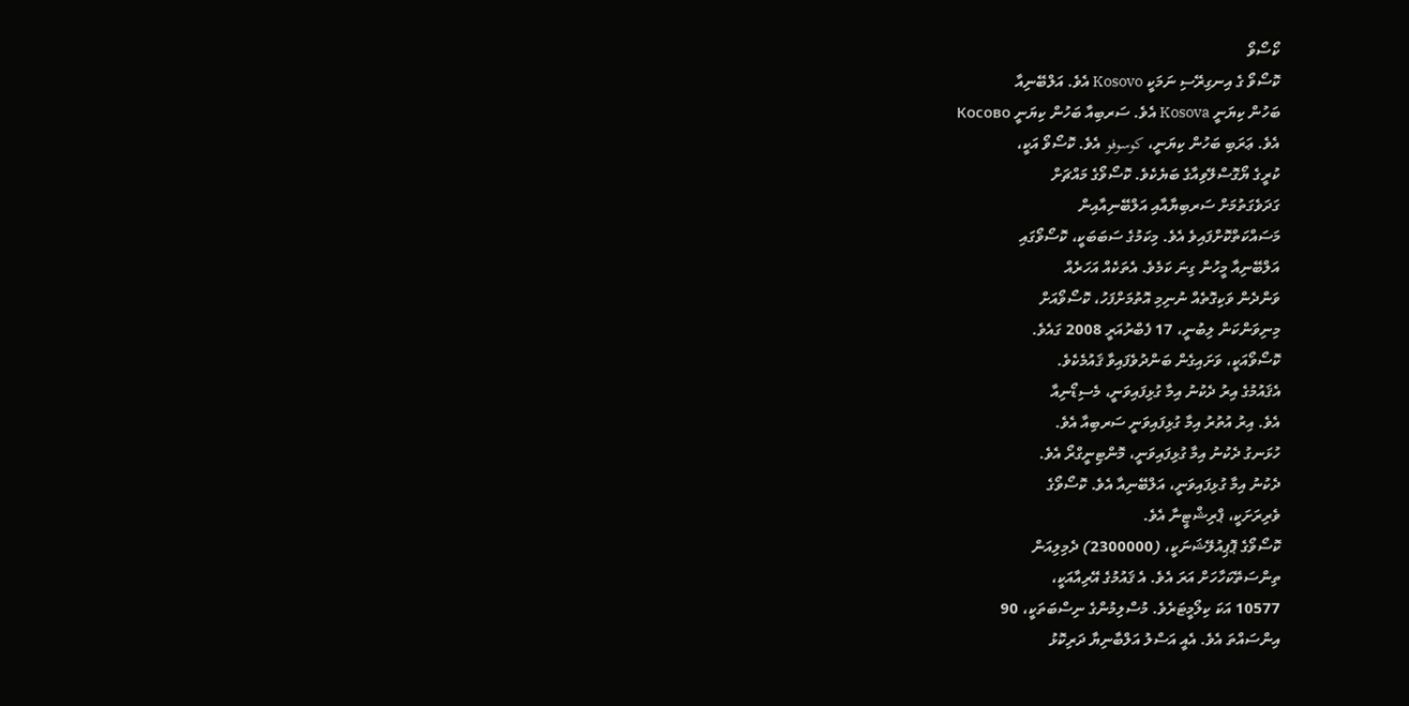ކޯސޯވޯ
ކޮސޯވޯ ގެ އިނގިރޭސި ނަމަކީ Kosovo އެވެ. އަލްބޭނިއާ
ބަހުން ކިޔަނީ Kosova އެވެ. ސަރބިއާ ބަހުން ކިޔަނީ Косово
އެވެ. ޢަރަބި ބަހުން ކިޔަނީ، كوسوفو އެވެ. ކޮސޯވޯ އަކީ،
ކުރީގެ ޔޯގޮސްލޭވިއާގެ ބަޔެކެވެ. ކޮސޯވޯގެ މައްޗަށް
ގަދަވެގަތުމަށް ސަރބިޔާއާއި އަލްބޭނިއާއިން
މަސައްކަތްކޮށްފައިވެ އެވެ. މިކަމުގެ ސަބަބަކީ، ކޮސޯވޯގައި
އަލްބޭނިއާ މީހުން ގިނަ ކަމެވެ. އެތަކެއް އަހަރެއް
ވަންދެން ވަކިގޮތެއް ނުނިމި އޮތުމަށްފަހު، ކޮސޯވޯއަށް
މިނިވަންކަން ލިބުނީ، 17 ފެބްރުއަރީ 2008 ގައެވެ.
ކޮސޯވޯއަކީ، ވަށައިގެން ބަންދުވެފައިވާ ޤައުމެކެވެ.
އެޤައުމުގެ އިރު ދެކުނު އިމާ ގުޅިފައިވަނީ، މެސިޑޯނިއާ
އެވެ. އިރު އުތުރު އިމާ ގުޅިފައިވަނީ ސަރބިއާ އެވެ.
ހުޅަނގު ދެކުނު އިމާ ގުޅިފައިވަނީ، މޮންޓިނީގްރޯ އެވެ.
ދެކުނު އިމާ ގުޅިފައިވަނީ، އަލްބޭނިއާ އެވެ. ކޮސޯވޯގެ
ވެރިރަށަކީ، ޕްރިޝްޓީނާ އެވެ.
ކޮސޯވޯގެ ޕޮޕިއުލޭޝަނަކީ، (2300000) ދެމިލިއަން
ތިންސަތޭކަހާހަށް އަރަ އެވެ. އެ ޤައުމުގެ އޭރިއާއަކީ،
10577 އަކަ ކިލޯމީޓަރެވެ. މުސްލިމުންގެ ނިސްބަތަކީ، 90
އިންސައްތަ އެވެ. އެއީ އަސްލު އަލްބާނިޔާ ދަރިކޮޅު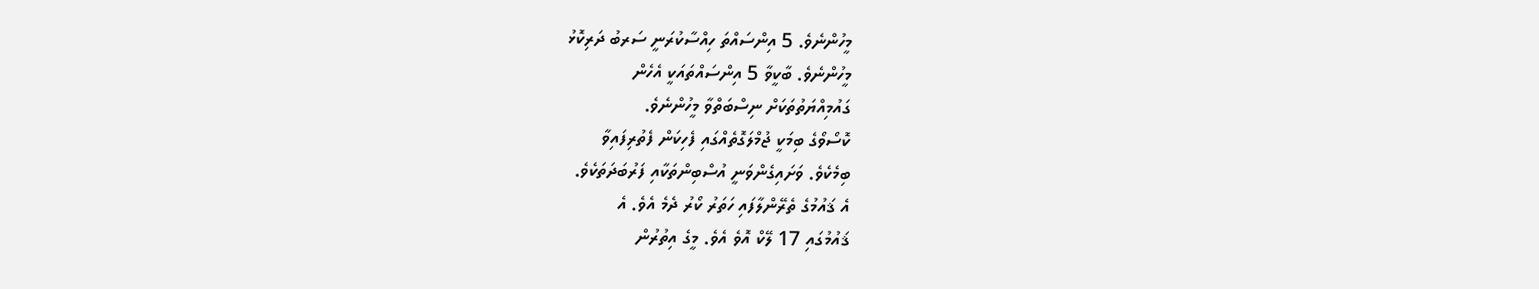މީހުންނެވެ. 5 އިންސައްތަ ހިއްސާކުރަނީ ސަރބު ދަރިކޮޅު
މީހުންނެވެ. ބާކީވާ 5 އިންސައްތައަކީ އެހެން
ގައުމިއްޔަތުތަކަށް ނިސްބަތްވާ މީހުންނެވެ.
ކޮސޯވޯގެ ބިމަކީ ޖުމްލަގޮތެއްގައި ފެހިކަން ފެތުރިފައިވާ
ބިމެކެވެ. ވަށައިގެންވަނީ އުސްބިންތަކާއި ފަރުބަދަތަކެވެ.
އެ ޤައުމުގެ ތެރޭންލާފައި ހަތަރު ކޯރު ދެމެ އެވެ. އެ
ޤައުމުގައި 17 ލޭކް އޮވެ އެވެ. މީގެ އިތުރުން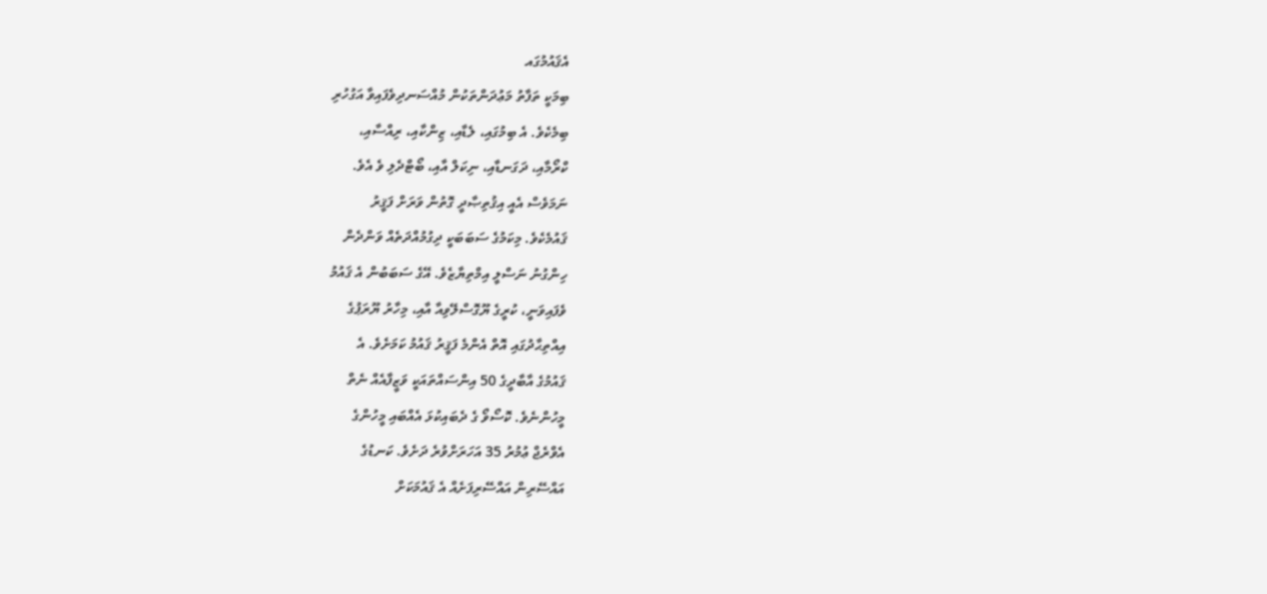އެޤައުމުގައ
ބިމަކީ ތަފާތު މަޢުދަންތަކުން މުއްސަނދިވެފައިވާ އަގުހުރި
ބިމެކެވެ. އެ ބިމުގައި، ލެޑާއި، ޒިންކާއި، ރިއްސާއި،
ކްރޯމާއި، ދަގަނޑާއި، ނިކަލް އާއި، ބޯޓްދެލި ވެ އެވެ.
ނަމަވެސް އެއީ އިޤުތިޞާދީ ގޮތުން ވަރަށް ފަޤީރު
ޤައުމެކެވެ. މިކަމުގެ ސަބަބަކީ ދިގުމުއްދަތެއް ވަންދެން
ހިންގުނު ނަސްލީ އިމްތިޔާޒެވެ. އޭގެ ސަބަބުން އެ ޤައުމު
ވެފައިވަނީ، ކުރީގެ ޔޫގޮސްލޭވިއާ އާއި، މިހާރު ޔޫރަޕުގެ
އިއްތިޙާދުގައި އޮތް އެންމެ ފަޤީރު ޤައުމު ކަމަށެވެ. އެ
ޤައުމުގެ އާބާދީގެ 50 އިންސައްތައަކީ ވަޒީފާއެއް ނެތް
މީހުންނެވެ. ކޮސޯވޯ ގެ ދެބައިކުޅަ އެއްބައި މީހުންގެ
އެވްރެޖް ޢުމުރު 35 އަހަރަށްވުރެ ދަށެވެ. ކަނޑުގެ
އައްސޭރިން އައްސޭރިފަށެއް އެ ޤައުމަކަށް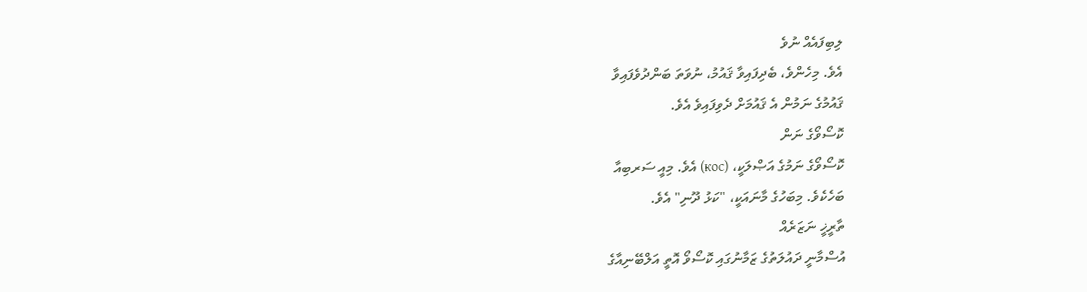ލިބިފައެއް ނުވެ
އެވެ. މިހެންވެ، ބެދިފައިވާ ޤައުމު، ނުވަތަ ބަންދުވެފައިވާ
ޤައުމުގެ ނަމުން އެ ޤައުމަށް ދެވިފައިވެ އެވެ.
ކޮސޯވޯގެ ނަން
ކޮސޯވޯގެ ނަމުގެ އަޞްލަކީ، (кос) އެވެ. މިއީ ސަރބިއާ
ބަހެކެވެ. މިބަހުގެ މާނައަކީ، "ކަޅު ދޫނި" އެވެ.
ތާރީޚީ ނަޒަރެއް
އުސްމާނީ ދައުލަތުގެ ޒަމާނުގައި ކޮސޯވޯ އޮތީ އަލްބޭނިއާގެ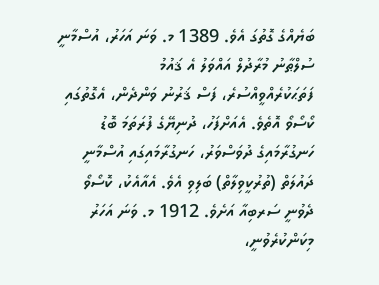ބަޔެއްގެ ގޮތުގަ އެވެ. 1389 މ. ވަނަ އަހަރު، އުސްމާނީ
ސުލްޠާނު މުރާދުލް އައްވަލު އެ ޤައުމު
ފަތަޙަކުރެއްވީއްސުރެ، ފަސް ޤަރުނު ވަންދެން، އެގޮތުގައި
ކޯސޯވޯ އޮތެވެ. އެއަށްފަހު، ދުނިޔޭގެ ފުރަތަމަ ބޮޑު
ހަނގުރާމައިގެ ދުވަސްވަރު، ހަނގުރާމައިގައި އުސްމާނީ
ދައުލަތް (ތުރުކީވިލާތް) ބަލިވި އެވެ. އެއާއެކު، ކޮސޯވޯ
ދެވުނީ ސަރބިއާ އަށެވެ. 1912 މ. ވަނަ އަހަރު
މިކަންކުރެވުނީ،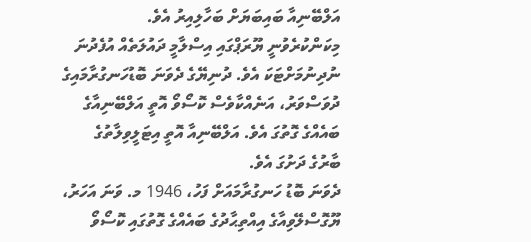އަލްބޭނިއާ ބައިބަޔަށް ބަހާލިއިރު އެވެ.
މިކަންކުރެވުނީ ޔޫރަޕްގައި އިސްލާމީ ދައުލަތެއް އުފެދުނަ
ނުދިނުމަށްޓަކަ އެވެ. ދުނިޔޭގެ ދެވަނަ ބޮޑުހަނގުރާމައިގެ
ދުވަސްވަރު، އަނެއްކާވެސް ކޮސޯވޯ އޮތީ އަލްބޭނިއާގެ
ބައެއްގެ ގޮތުގަ އެވެ. އަލްބޭނިއާ އޮތީ އިޓަލީވިލާތުގެ
ބާރުގެ ދަށުގަ އެވެ.
ދެވަނަ ބޮޑު ހަނގުރާމައަށް ފަހު، 1946 މ. ވަނަ އަހަރު،
ޔޫގޮސްލޭވިއާގެ އިއްތިޙާދުގެ ބައެއްގެ ގޮތުގައި ކޮސޯވޯ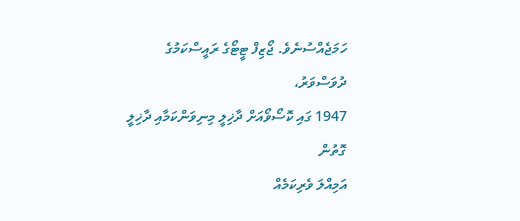ހަމަޖެއްސުނެވެ. ޖޯޒިފް ޓީޓޯގެ ރައީސްކަމުގެ ދުވަސްވަރު،
1947 ގައި ކޮސޯވޯއަށް ދާޚިލީ މިނިވަންކަމާއި ދާޚިލީ ގޮތުން
އަމިއްލަ ވެރިކަމެއް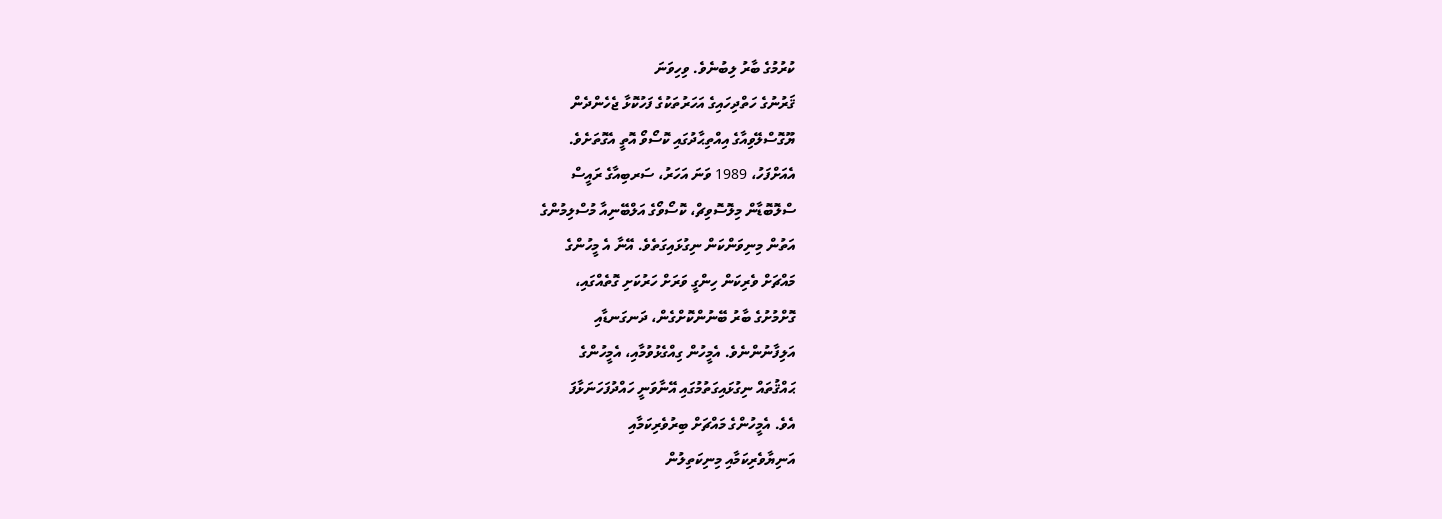ކުރުމުގެ ބާރު ލިބުނެވެ. ވިހިވަނަ
ޤަރުނުގެ ހަތްދިހައިގެ އަހަރުތަކުގެ ފަހުކޮޅާ ޖެހެންދެން
ޔޫގޮސްލޭވިއާގެ އިއްތިޙާދުގައި ކޮސޯވޯ އޮތީ އެގޮތަށެވެ.
އެއަށްފަހު، 1989 ވަނަ އަހަރު، ސަރބިއާގެ ރައީސް
ސްލޮބޮޑާން މިލޮސޮވިޗް، ކޮސޯވޯގެ އަލްބޭނިއާ މުސްލިމުންގެ
އަތުން މިނިވަންކަން ނިގުޅައިގަތެވެ. އޭނާ އެ މީހުންގެ
މައްޗަށް ވެރިކަން ހިންގީ ވަރަށް ހަރުކަށި ގޮތެއްގައި،
ގޮށްމުށުގެ ބާރު ބޭނުންކޮށްގެން، ދަނގަނޑާއި
އަލިފާނުންނެވެ. އެމީހުން ގިއްގެޅުވުމާއި، އެމީހުންގެ
ޙައްޤުތައް ނިގުޅައިގަތުމުގައި އޭނާވަނީ ހައްދުފަހަނަޅާފަ
އެވެ. އެމީހުންގެ މައްޗަށް ބިރުވެރިކަމާއި
އަނިޔާވެރިކަމާއި މިނިކަތިލުން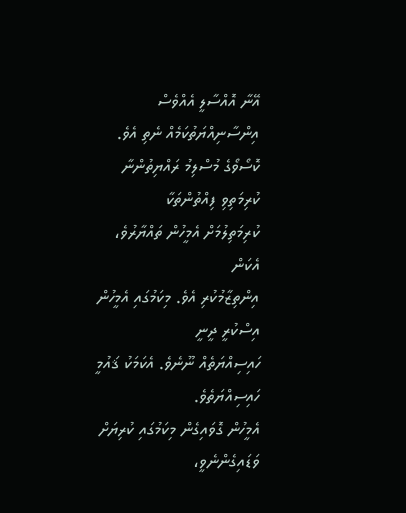އޭނާ އޮއްސާލީ އެއްވެސް
އިންސާނިއްޔަތުކަމެއް ނެތި އެވެ.
ކޮސޯވޯގެ މުސްލިމު ރައްޔިތުންނާ ކުރިމަތިވި ފިއްތުންތަކާ
ކުރިމަތިލުމަށް އެމީހުން ތައްޔާރުވެ، އެކަން
އިންތިޒާމުކުރި އެވެ. މިކަމުގައި އެމީހުން އިސްކުރީ ދީނީ
ހައިސިއްޔަތެއް ނޫނެވެ. އެކަމަކު ޤައުމީ ހައިސިއްޔަތެވެ.
އެމީހުން ގޮވައިގެން މިކަމުގައި ކުރިޔަށް ވަޑައިގެންނެވީ،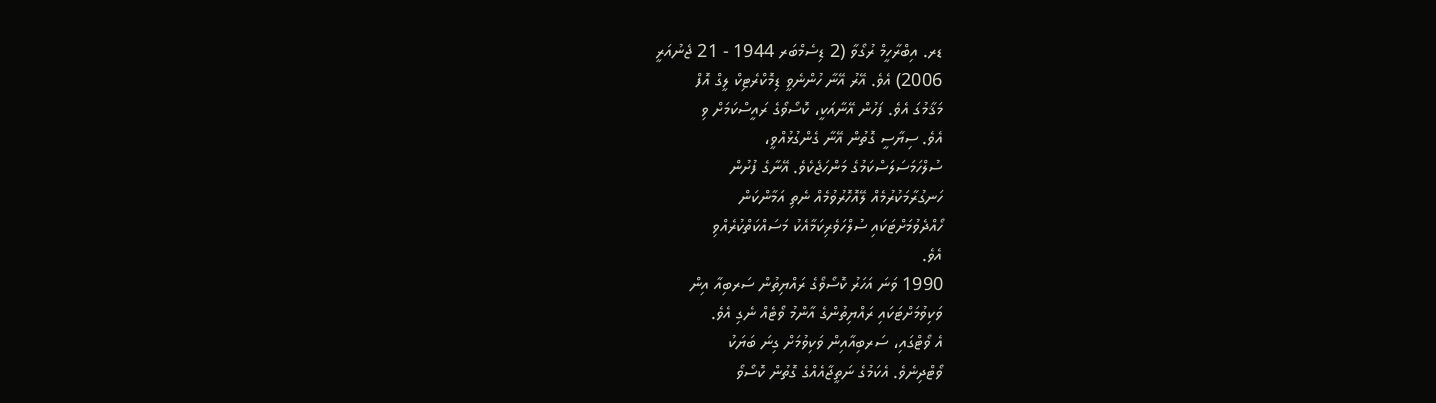ޑރ. އިބްރާހީމް ރުގޯވާ (2 ޑިސެމްބަރ 1944 - 21 ޖެނުއަރީ
2006) އެވެ. އޭރު އޭނާ ހުންނެވީ ޑިމޮކްރެޓިކް ލީގް އޮފް
މަޤާމުގަ އެވެ. ފަހުން އޭނާއަކީ، ކޮސޯވޯގެ ރައީސްކަމަށް ވި
އެވެ. ސިޔާސީ ގޮތުން އޭނާ ގެންގުޅުއްވީ،
ސުލްހަމަސަލަސްކަމުގެ މަންހަޖެކެވެ. އޭނާގެ ފުށުން
ހަނގުރާމަކުރުމެއް ލޭއޮހޮރުވުމެއް ނެތި އަމާންކަން
ހޯއްދެވުމަށްޓަކައި ސުލްހަވެރިކަމާއެކު މަސައްކަތްކުރެއްވި
އެވެ.
1990 ވަނަ އަހަރު ކޮސޯވޯގެ ރައްޔިތުން ސަރބިއާ އިން
ވަކިވުމަށްޓަކައި ރައްޔިތުންގެ އާންމު ވޯޓެއް ނެގި އެވެ.
އެ ވޯޓްގައި، ސަރބިއާއިން ވަކިވުމަށް ގިނަ ބަޔަކު
ވޯޓްދިނެވެ. އެކަމުގެ ނަތީޖާއެއްގެ ގޮތުން ކޮސޯވޯ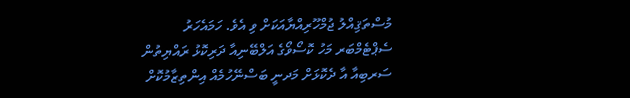މުސްތަޤިއްލު ޖުމްހޫރިއްޔާއަކަށް ވި އެވެ. ހަމައެހަރު
ސެޕްޓެމްބަރ މަހު ކޮސޯވޯގެ އަލްބޭނިއާ ދަރިކޮޅު ރައްޔިތުން
ސަރބިއާ އާ ދެކޮޅަށް މަދނީ ބަސްނޭހުމެއް އިންތިޒާމުކޮށް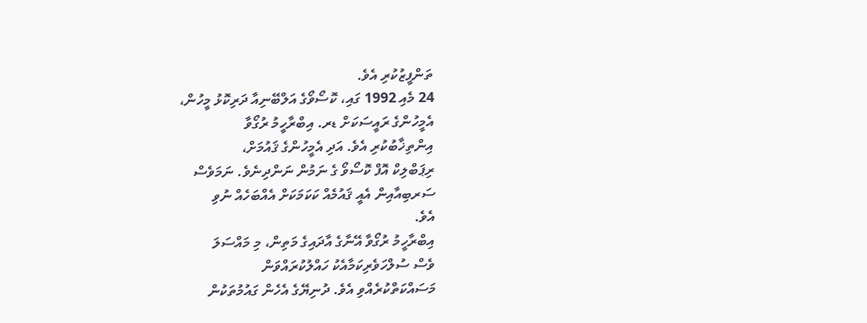ތަންފީޒުކުރި އެވެ.
24 މެއި 1992 ގައި، ކޮސޯވޯގެ އަލްބޭނިއާ ދަރިކޮޅު މީހުން،
އެމީހުންގެ ރައީސަކަށް ޑރ. އިބްރާހީމު ރުގޯވާ
އިންތިޚާބުކުރި އެވެ. އަދި އެމީހުންގެ ޤައުމަށް،
ރިޕަބްލިކް އޮފް ކޮސޯވޯ ގެ ނަމުން ނަންދިނެވެ. ނަމަވެސް
ސަރބިއާއިން އެއީ ޤައުމެއް ކަކަމަކަށް އެއްބަހެއް ނުވި
އެވެ.
އިބްރާހީމު ރުގޯވާ އޭނާގެ އާދައިގެ މަތިން، މި މައްސަލަ
ވެސް ސުލްހަވެރިކަމާއެކު ހައްލުކުރައްވަން
މަސައްކަތްކުރެއްވި އެވެ. ދުނިޔޭގެ އެހެން ގައުމުތަކުން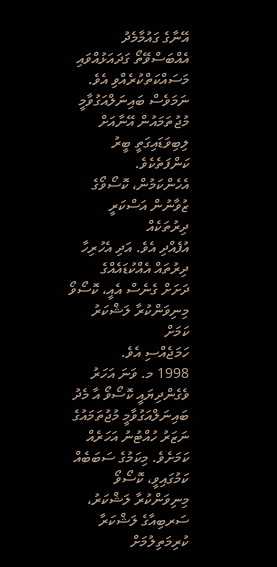އޭނާގެ ގައުމާމެދު އެއްބަސްވޭތޯ ގަދައަޅުއްވައި
މަސައްކަތްކުރެއްވި އެވެ. ނަމަވެސް ބައިނަލްއަގުވާމީ
މުޖުތަމައުން އޭނާއަށް ލިބިވަޑައިގަތީ ބީރު ކަންފަތެކެވެ.
އެހެންކަމުން، ކޮސޯވޯގެ ޒުވާނުން އަސްކަރީ ދިރުތަކެއް
އުފެއްދި އެވެ. އަދި އެހުރިހާ ދިރުތައް އެއްކުޑައެއްގެ
ދަށަށް ގެނެސް އެއީ، ކޮސޯވޯ މިނިވަންކުރާ ލަޝްކަރު ކަމަށް
ހަމަޖެއްސި އެވެ.
1998 މ. ވަނަ އަހަރު ވެގެންދިޔައީ ކޮސޯވޯ އާ މެދު
ބައިނަލްއަގުވާމީ މުޖުތަމައުގެ ނަޒަރު ހުއްޓުނު އަހަރެއް
ކަމަށެވެ. މިކަމުގެ ސަބަބެއް ކަމުގައިވީ، ކޮސޯވޯ
މިނިވަންކުރާ ލަޝްކަރު، ސަރބިއާގެ ލަޝްކަރާ ކުރިމަތިލުމަށް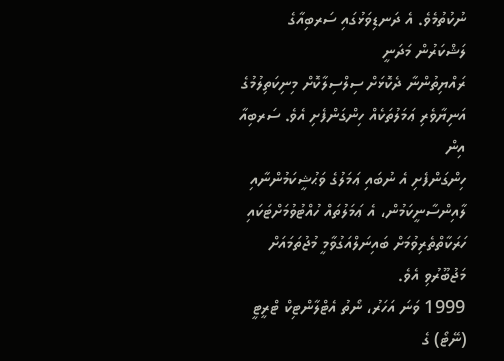ނުކުތުމެވެ. އެ ދަނޑިވަޅުގައި ސަރބިއާގެ ލަޝްކަރުން މަދަނީ
ރައްޔިތުންނާ ދެކޮޅަށް ސިލްސިލާކޮށް މިނިކަތިލުމުގެ
އަނިޔާވެރި ޢަމަލުތަކެއް ހިންގަންފެށި އެވެ. ސަރބިއާ އިން
ހިންގަންފެށި އެ ނުބައި ޢަމަލުގެ ވަޙުޝީކަމުންނާއި
ލާއިންސާނީކަމުން، އެ ޢަމަލުތައް ހުއްޓުވުމަށްޓަކައި
ހަރަކާތްތެރިވުމަށް ބައިނަލްއަގުވާމީ މުޖުތަމައަށް
މަޖުބޫރުވި އެވެ.
1999 ވަނަ އަހަރު، ނޯތު އެޓްލާންޓިކް ޓްރީޓީ (ނޭޓޯ) ގެ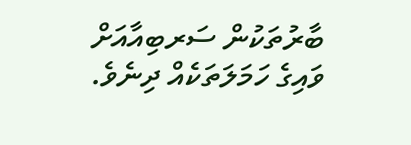ބާރުތަކުން ސަރބިއާއަށް ވައިގެ ހަމަލަތަކެއް ދިނެވެ.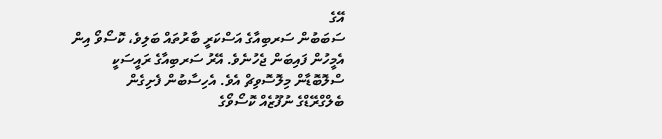އޭގެ
ސަބަބުން ސަރބިއާގެ އަސްކަރީ ބާރުތައް ބަލިވެ، ކޮސޯވޯ އިން
އެމީހުން ފައިބަން ޖެހުނެވެ. އޭރު ސަރބިއާގެ ރައީސަކީ
ސްލޮބޮޑާން މިލޮސޮވިޗް އެވެ. އެހިސާބުން ފެށިގެން
ބެލްގްރޭޑްގެ ނުފޫޒެއް ކޮސޯވޯގެ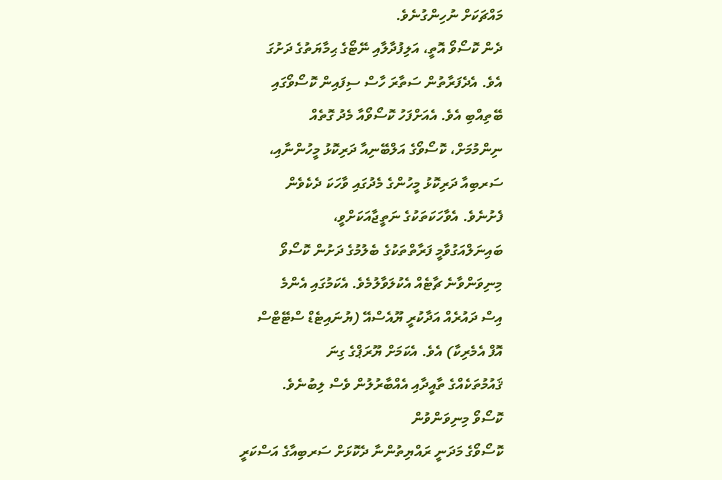މައްޗަކަށް ނުހިންގުނެވެ.
ދެން ކޮސޯވޯ އޮތީ، އަލިފުދާލާއި ނޭޓޯގެ ޙިމާޔަތުގެ ދަށުގަ
އެވެ. އެދެފަރާތުން ސަތާރަ ހާސް ސިފައިން ކޮސޯވޯގައި
ބޭތިއްބި އެވެ. އެއަށްފަހު ކޮސޯވޯއާ މެދު ގޮތެއް
ނިންމުމަށް، ކޮސޯވޯގެ އަލްބޭނިއާ ދަރިކޮޅު މީހުންނާއި،
ސަރބިއާ ދަރިކޮޅު މީހުންގެ މެދުގައި ވާހަކަ ދެކެވެން
ފެށުނެވެ. އެވާހަކަތަކުގެ ނަތީޖާއަކަށްވީ،
ބައިނަލްއަގުވާމީ ފަރާތްތަކުގެ ބެލުމުގެ ދަށުން ކޮސޯވޯ
މިނިވަންވާނެ ޗާޓެއް އެކުލަވާލުމެވެ. އެކަމުގައި އެންމެ
އިސް ދައުރެއް އަދާކުރީ ޔޫއެސްއޭ (ޔުނައިޓެޑް ސްޓޭޓްސް
އޮފް އެމެރިކާ) އެވެ. އެކަމަށް ޔޫރަޕްގެ ގިނަ
ޤައުމުތަކެއްގެ ތާއީދާއި އެއްބާރުލުން ވެސް ލިބުނެވެ.
ކޮސޯވޯ މިނިވަންވުން
ކޮސޯވޯގެ މަދަނީ ރައްޔިތުންނާ ދެކޮޅަށް ސަރބިއާގެ އަސްކަރީ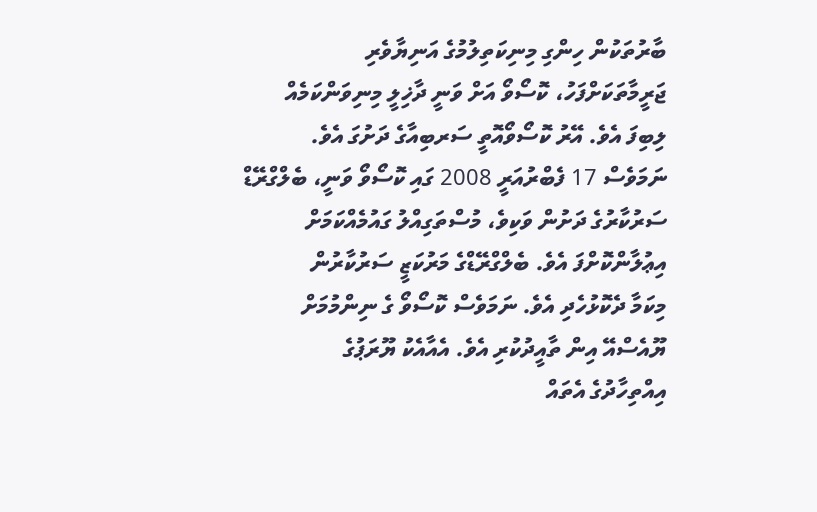ބާރުތަކުން ހިންގި މިނިކަތިލުމުގެ އަނިޔާވެރި
ޖަރީމާތަކަށްފަހު، ކޮސޯވޯ އަށް ވަނީ ދާޚިލީ މިނިވަންކަމެއް
ލިބިފަ އެވެ. އޭރު ކޮސޯވޯއޮތީ ސަރބިއާގެ ދަށުގަ އެވެ.
ނަމަވެސް 17 ފެބްރުއަރީ 2008 ގައި ކޮސޯވޯ ވަނީ، ބެލްގްރޭޑް
ސަރުކާރުގެ ދަށުން ވަކިވެ، މުސްތަގިއްލު ގައުމެއްކަމަށް
އިޢުލާންކޮށްފަ އެވެ. ބެލްގްރޭޑްގެ މަރުކަޒީ ސަރުކާރުން
މިކަމާ ދެކޮޅުހެދި އެވެ. ނަމަވެސް ކޮސޯވޯ ގެ ނިންމުމަށް
ޔޫއެސްއޭ އިން ތާއީދުކުރި އެވެ. އެއާއެކު ޔޫރަޕުގެ
އިއްތިހާދުގެ އެތައް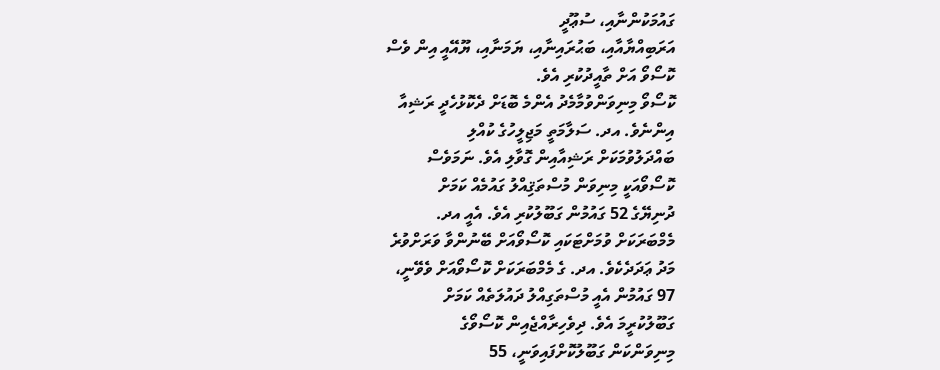ގައުމަކުންނާއި، ސުޢޫދީ
އަރަބިއްޔާއާއި، ބަޙުރައިނާއި، ޔަމަނާއި، ޔޫއޭއީ އިން ވެސް
ކޮސޯވޯ އަށް ތާއީދުކުރި އެވެ.
ކޮސޯވޯ މިނިވަންވުމާމެދު އެންމެ ބޮޑަށް ދެކޮޅުހެދީ ރަޝިއާ
އިންނެވެ. އދ. ސަލާމަތީ މަޖިލީހުގެ ކުއްލި
ބައްދަލުވުމަކަށް ރަޝިއާއިން ގޮވާލި އެވެ. ނަމަވެސް
ކޮސޯވޯއަކީ މިނިވަން މުސްތަޤިއްލު ގައުމެއް ކަމަށް
ދުނިޔޭގެ 52 ގައުމުން ގަބޫލުކުރި އެވެ. އެއީ އދ.
މެމްބަރަކަށް ވުމަށްޓަކައި ކޮސޯވޯއަށް ބޭނުންވާ ވަރަށްވުރެ
މަދު ޢަދަދެކެވެ. އދ. ގެ މެމްބަރަކަށް ކޮސޯވޯއަށް ވެވޭނީ،
97 ގައުމުން އެއީ މުސްތަގިއްލު ދައުލަތެއް ކަމަށް
ގަބޫލުކުރީމަ އެވެ. ދިވެހިރާއްޖެއިން ކޮސޯވޯގެ
މިނިވަންކަން ގަބޫލުކޮށްފައިވަނީ، 55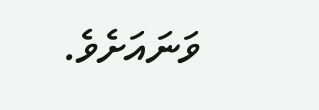ވަނައަށެވެ.